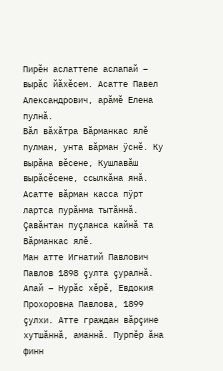Пирĕн аслаттепе аслапай – вырăс йăхĕсем. Асатте Павел Александрович, арăмĕ Елена пулнă.
Вăл вăхăтра Вăрманкас ялĕ пулман, унта вăрман ÿснĕ. Ку вырăна вĕсене, Кушлавăш вырăсĕсене, ссылкăна янă. Асатте вăрман касса пÿрт лартса пурăнма тытăннă. Çавăнтан пуçланса кайнă та Вăрманкас ялĕ.
Ман атте Игнатий Павлович Павлов 1898 çулта çуралнă. Апай – Нурăс хĕрĕ, Евдокия Прохоровна Павлова, 1899 çулхи. Атте граждан вăрçине хутшăннă, аманнă. Пурпĕр ăна финн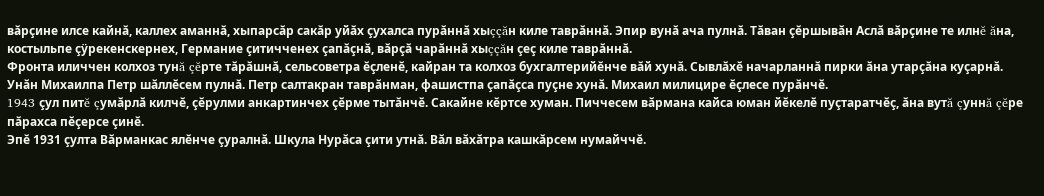вăрçине илсе кайнă, каллех аманнă, хыпарсăр сакăр уйăх çухалса пурăннă хыççăн киле таврăннă. Эпир вунă ача пулнă. Тăван çĕршывăн Аслă вăрçине те илнĕ ăна, костыльпе çÿрекенскернех, Германие çитичченех çапăçнă, вăрçă чарăннă хыççăн çеç киле таврăннă.
Фронта иличчен колхоз тунă çĕрте тăрăшнă, сельсоветра ĕçленĕ, кайран та колхоз бухгалтерийĕнче вăй хунă. Сывлăхĕ начарланнă пирки ăна утарçăна куçарнă.
Унăн Михаилпа Петр шăллĕсем пулнă. Петр салтакран таврăнман, фашистпа çапăçса пуçне хунă. Михаил милицире ĕçлесе пурăнчĕ.
1943 çул питĕ çумăрлă килчĕ, çĕрулми анкартинчех çĕрме тытăнчĕ. Сакайне кĕртсе хуман. Пиччесем вăрмана кайса юман йĕкелĕ пуçтаратчĕç, ăна вутă çуннă çĕре пăрахса пĕçерсе çинĕ.
Эпĕ 1931 çулта Вăрманкас ялĕнче çуралнă. Шкула Нурăса çити утнă. Вăл вăхăтра кашкăрсем нумайччĕ.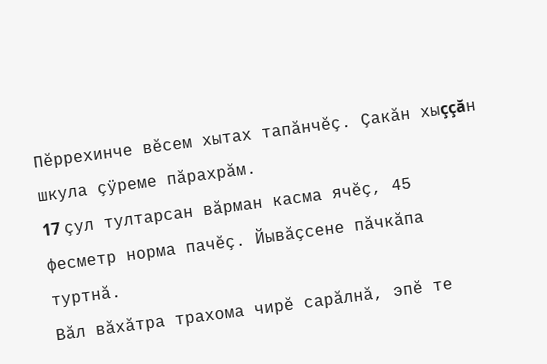Пĕррехинче вĕсем хытах тапăнчĕç. Çакăн хыççăн шкула çÿреме пăрахрăм.
17 çул тултарсан вăрман касма ячĕç, 45 фесметр норма пачĕç. Йывăçсене пăчкăпа туртнă.
Вăл вăхăтра трахома чирĕ сарăлнă, эпĕ те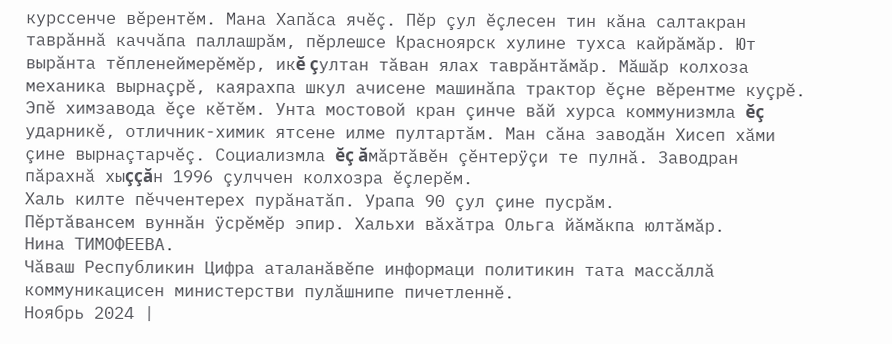курссенче вĕрентĕм. Мана Хапăса ячĕç. Пĕр çул ĕçлесен тин кăна салтакран таврăннă каччăпа паллашрăм, пĕрлешсе Красноярск хулине тухса кайрăмăр. Ют вырăнта тĕпленеймерĕмĕр, икĕ çултан тăван ялах таврăнтăмăр. Мăшăр колхоза механика вырнаçрĕ, каярахпа шкул ачисене машинăпа трактор ĕçне вĕрентме куçрĕ. Эпĕ химзавода ĕçе кĕтĕм. Унта мостовой кран çинче вăй хурса коммунизмла ĕç ударникĕ, отличник-химик ятсене илме пултартăм. Ман сăна заводăн Хисеп хăми çине вырнаçтарчĕç. Социализмла ĕç ăмăртăвĕн çĕнтерÿçи те пулнă. Заводран пăрахнă хыççăн 1996 çулччен колхозра ĕçлерĕм.
Халь килте пĕччентерех пурăнатăп. Урапа 90 çул çине пусрăм.
Пĕртăвансем вуннăн ÿсрĕмĕр эпир. Хальхи вăхăтра Ольга йăмăкпа юлтăмăр.
Нина ТИМОФЕЕВА.
Чăваш Республикин Цифра аталанăвĕпе информаци политикин тата массăллă коммуникацисен министерстви пулăшнипе пичетленнĕ.
Ноябрь 2024 |